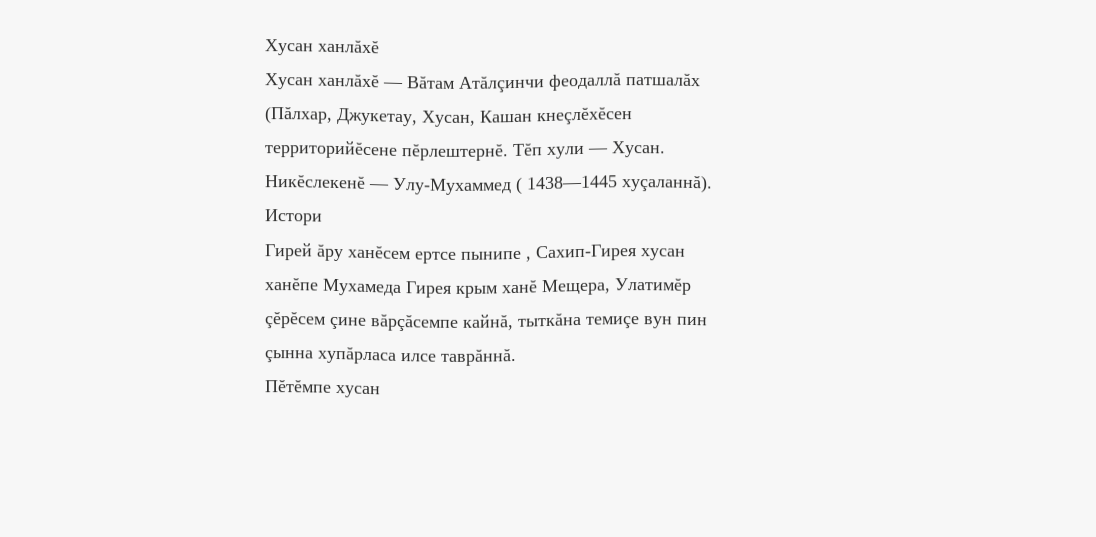Хусан ханлăхĕ
Хусан ханлăхĕ — Вăтам Атăлçинчи феодаллă патшалăх (Пăлхар, Джукетау, Хусан, Кашан кнеçлĕхĕсен территорийĕсене пĕрлештернĕ. Тĕп хули — Хусан.
Никĕслекенĕ — Улу-Мухаммед ( 1438—1445 хуçаланнă).
Истори
Гирей ăру ханĕсем ертсе пынипе , Сахип-Гирея хусан ханĕпе Мухамеда Гирея крым ханĕ Мещера, Улатимĕр çĕрĕсем çине вăрçăсемпе кайнă, тыткăна темиçе вун пин çынна хупăрласа илсе таврăннă.
Пĕтĕмпе хусан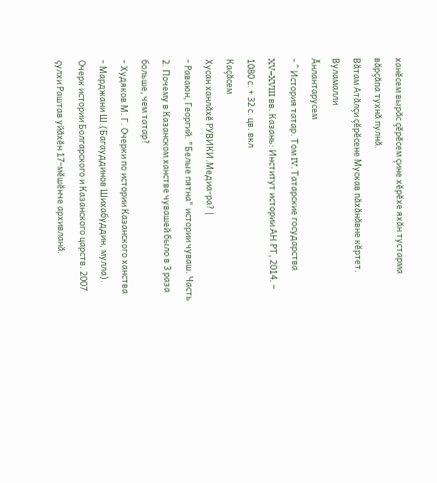ханĕсем вырăс çĕрĕсем çине хĕрĕхе яхăн тустарма вăрçăпа тухнă пулнă.
Вăтам Атăлçи çĕрĕсене Мускав пăхăнăвне кĕртет.
Вуламалли
Ӑнлантарусем
- ^ История татар. Том IV. Татарские государства XV–XVIII вв. Казань: Институт истории АН РТ, 2014. – 1080 с. + 32 с. цв. вкл
Каçăсем
Хусан ханлăхĕ РУВИКИ.Медиа-ра? |
- Раваюн, Георгий. "Белые пятна" истории чуваш. Часть 2. Почему в Казанском ханстве чувашей было в 3 раза больше, чем татар?
- Худяков М. Г. Очерки по истории Казанского ханства
- Марджани Ш.(Багауддинов Шихабуддин, мулла). Очерк истории Болгарского и Казанского царств. 2007 ҫулхи Раштав уйӑхӗн 17-мӗшӗнче архивланӑ.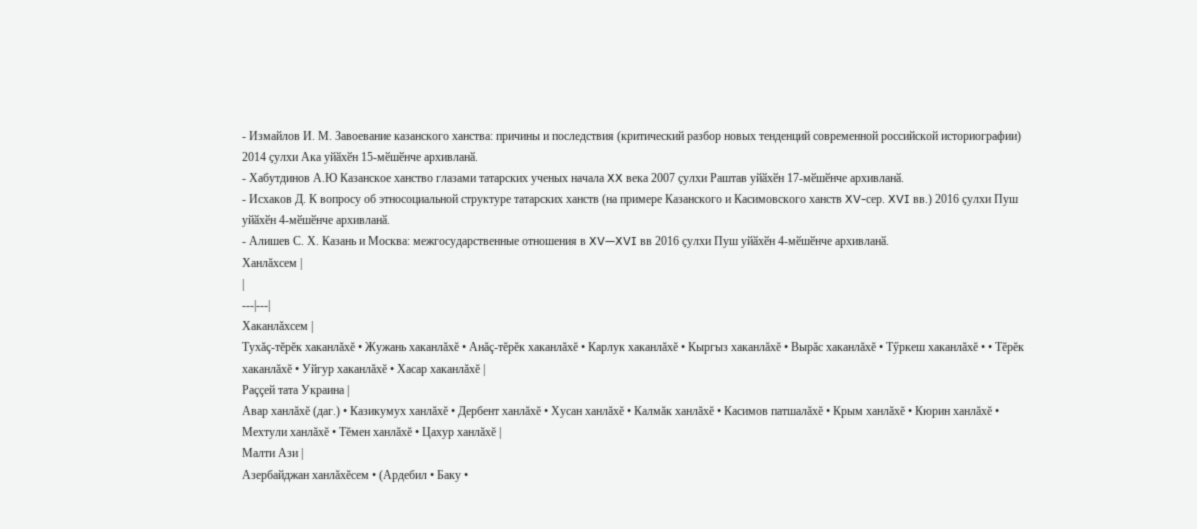- Измайлов И. М. Завоевание казанского ханства: причины и последствия (критический разбор новых тенденций современной российской историографии) 2014 ҫулхи Ака уйӑхӗн 15-мӗшӗнче архивланӑ.
- Хабутдинов А.Ю Казанское ханство глазами татарских ученых начала XX века 2007 ҫулхи Раштав уйӑхӗн 17-мӗшӗнче архивланӑ.
- Исхаков Д. К вопросу об этносоциальной структуре татарских ханств (на примере Казанского и Касимовского ханств XV-сер. XVI вв.) 2016 ҫулхи Пуш уйӑхӗн 4-мӗшӗнче архивланӑ.
- Алишев С. Х. Казань и Москва: межгосударственные отношения в XV—XVI вв 2016 ҫулхи Пуш уйӑхӗн 4-мӗшӗнче архивланӑ.
Ханлăхсем |
|
---|---|
Хаканлăхсем |
Тухăç-тĕрĕк хаканлăхĕ • Жужань хаканлăхĕ • Анăç-тĕрĕк хаканлăхĕ • Карлук хаканлăхĕ • Кыргыз хаканлăхĕ • Вырăс хаканлăхĕ • Тӳркеш хаканлăхĕ • • Тĕрĕк хаканлăхĕ • Уйгур хаканлăхĕ • Хасар хаканлăхĕ |
Раççей тата Украина |
Авар ханлăхĕ (даг.) • Казикумух ханлăхĕ • Дербент ханлăхĕ • Хусан ханлăхĕ • Калмăк ханлăхĕ • Касимов патшалăхĕ • Крым ханлăхĕ • Кюрин ханлăхĕ • Мехтули ханлăхĕ • Тĕмен ханлăхĕ • Цахур ханлăхĕ |
Малти Ази |
Азербайджан ханлăхĕсем • (Ардебил • Баку •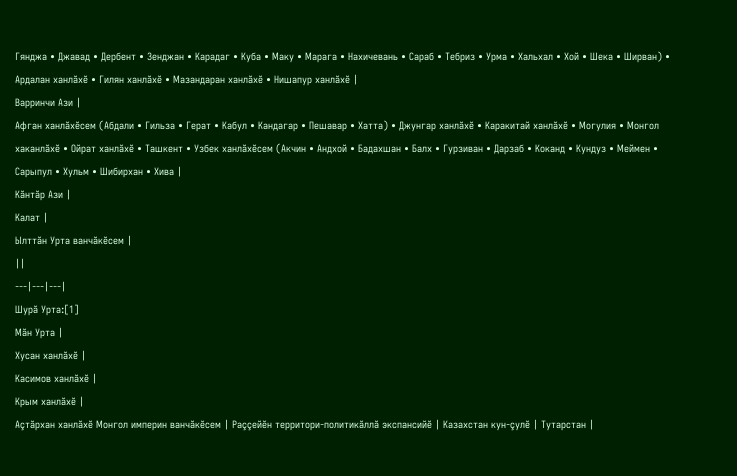Гянджа • Джавад • Дербент • Зенджан • Карадаг • Куба • Маку • Марага • Нахичевань • Сараб • Тебриз • Урма • Хальхал • Хой • Шека • Ширван) • Ардалан ханлăхĕ • Гилян ханлăхĕ • Мазандаран ханлăхĕ • Нишапур ханлăхĕ |
Варринчи Ази |
Афган ханлăхĕсем (Абдали • Гильза • Герат • Кабул • Кандагар • Пешавар • Хатта) • Джунгар ханлăхĕ • Каракитай ханлăхĕ • Могулия • Монгол хаканлăхĕ • Ойрат ханлăхĕ • Ташкент • Узбек ханлăхĕсем (Акчин • Андхой • Бадахшан • Балх • Гурзиван • Дарзаб • Коканд • Кундуз • Меймен • Сарыпул • Хульм • Шибирхан • Хива |
Кăнтăр Ази |
Калат |
Ылттăн Урта ванчăкĕсем |
||
---|---|---|
Шурă Урта:[1]
Мăн Урта |
Хусан ханлăхĕ |
Касимов ханлăхĕ |
Крым ханлăхĕ |
Аçтăрхан ханлăхĕ Монгол империн ванчăкĕсем | Раççейĕн территори-политикăллă экспансийĕ | Казахстан кун-çулĕ | Тутарстан |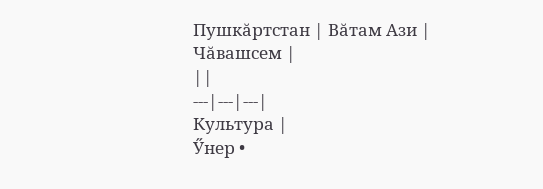Пушкăртстан | Вăтам Ази |
Чăвашсем |
||
---|---|---|
Культура |
Ӳнер •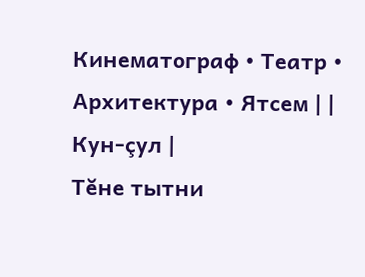Кинематограф • Театр • Архитектура • Ятсем | |
Кун-çул |
Тĕне тытни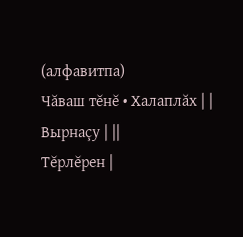(алфавитпа)
Чăваш тĕнĕ • Халаплăх | |
Вырнаçу | ||
Тĕрлĕрен |